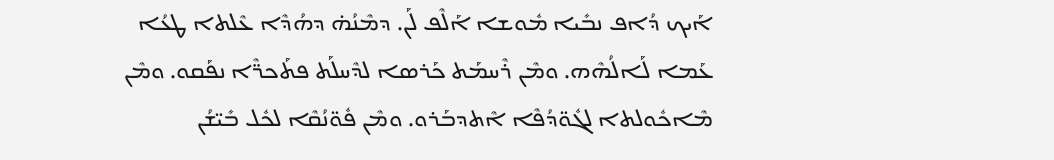ܐܰܝܟ ܕܳܐܦ ܢܒܺܝܐ ܡܽܘܫܐ ܐܰܠܶܦ ܠܰܢ. ܕܡܶܢܳܗ̇ ܕܗܳܕܶܐ ܥܶܠܬܐ ܛܥܳܐ ܥܰܡܐ ܠܰܐܠܳܗܶܗ. ܘܡܶܢ ܪܶܚܡܰܬ ܟܰܪܣܐ ܠܕܶܚܠܰܬ ܦܬܰܟܪ̈ܶܐ ܢܦܰܩܘ. ܘܡܶܢ ܡܶܐܟܽܘܠܬܐ ܠܓܽܘ̈ܕܳܦܶܐ ܐܶܬܕܒܰܪܘ. ܘܡܶܢ ܦܽܘ̈ܢܳܩܶܐ ܠܟܽܠ ܒܺܝ̈ܫܳܢ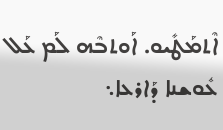ܐܶܬܡܰܛܺܝܘ. ܐܰܘܬܒܶܗ ܠܰܡ ܥܰܠ ܥܽܘܫܢܐ ܕܰܐܪܥܐ܆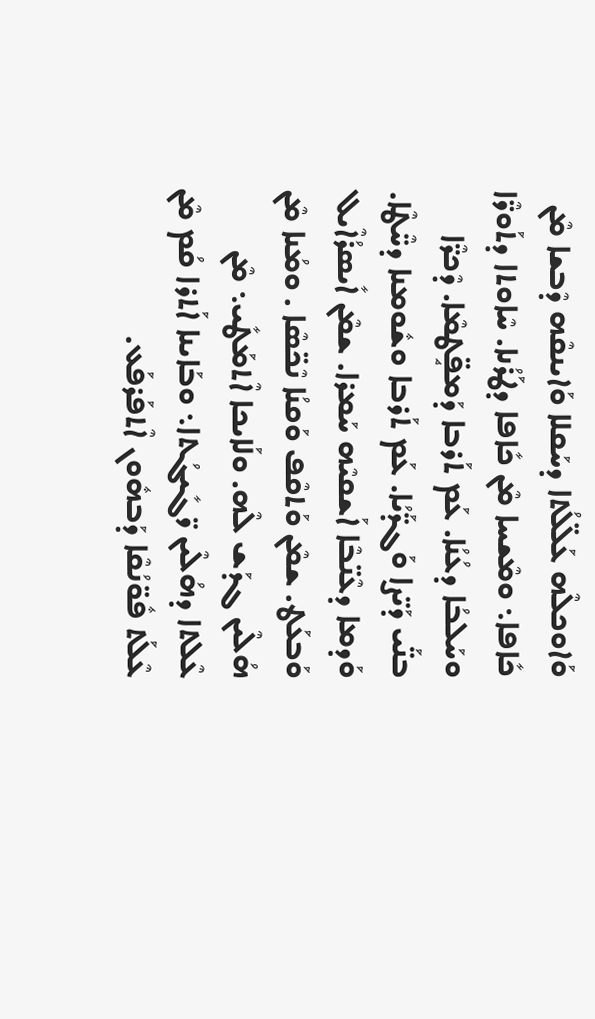ܘܰܐܘܟܠܶܗ ܥܰܠ̈ܠܳܬܐ ܕܚܰܩܠܐ ܘܰܐܝܢܩܶܗ ܕܶܒܫܐ ܡܶܢ ܟܺܐܦܐ܆ ܘܡܶܫܚܐ ܡܶܢ ܟܺܐܦܐ ܕܛܰܪܳܢܐ. ܚܶܐܘܬܐ ܕܬܰܘܪ̈ܶܐ ܘܚܰܠܒܳܐ ܕܥܳܢܳܐ. ܥܰܡ ܬܰܪܒܐ ܕܰܡܦܱ̈ܛܡܶܐ. ܕܶܟܪ̈ܶܐ ܒܢ̈ܰܝ ܕܰܝ̈ܨܐ ܘܰܓܕ̈ܰܝܳܐ. ܥܰܡ ܬܰܪܒܐ ܘܫܽܘܡܢܐ ܕܚ̈ܶܛܶܐ. ܘܰܕܡܐ ܕܥܶܢ̈ܒܶܐ ܐܰܫܩܝܶܗ ܚܰܡܪܐ. ܫܡܶܢ ܐܺܝܣܪܳܐܶܝܠ ܘܰܒܥܰܛ. ܫܡܶܢ ܘܰܬܩܶܦ ܘܰܩܢܳܐ ܢܶܟ̈ܣܶܐ . ܘܡܳܢܐ ܡܶܢ ܗܳܠܶܝܢ ܓܕܰܫ ܠܶܗ. ܘܠܰܐܝܟܐ ܐܶܬܡܰܛܺܝ܆ ܡܶܢ ܥܶܠܬܐ ܕܗܳܠܶܝܢ ܖ̈ܓܺܝܓܳܬܐ܆ ܘܒܰܐܝܢܐ ܐܰܬܪܐ ܩܳܡ ܡܶܢ ܥܶܠܰܬ ܦܽܘ̈ܢܳܩܶܐ ܕܰܒܗܽܘܢ ܐܶܬܦܰܪܦܰܥ.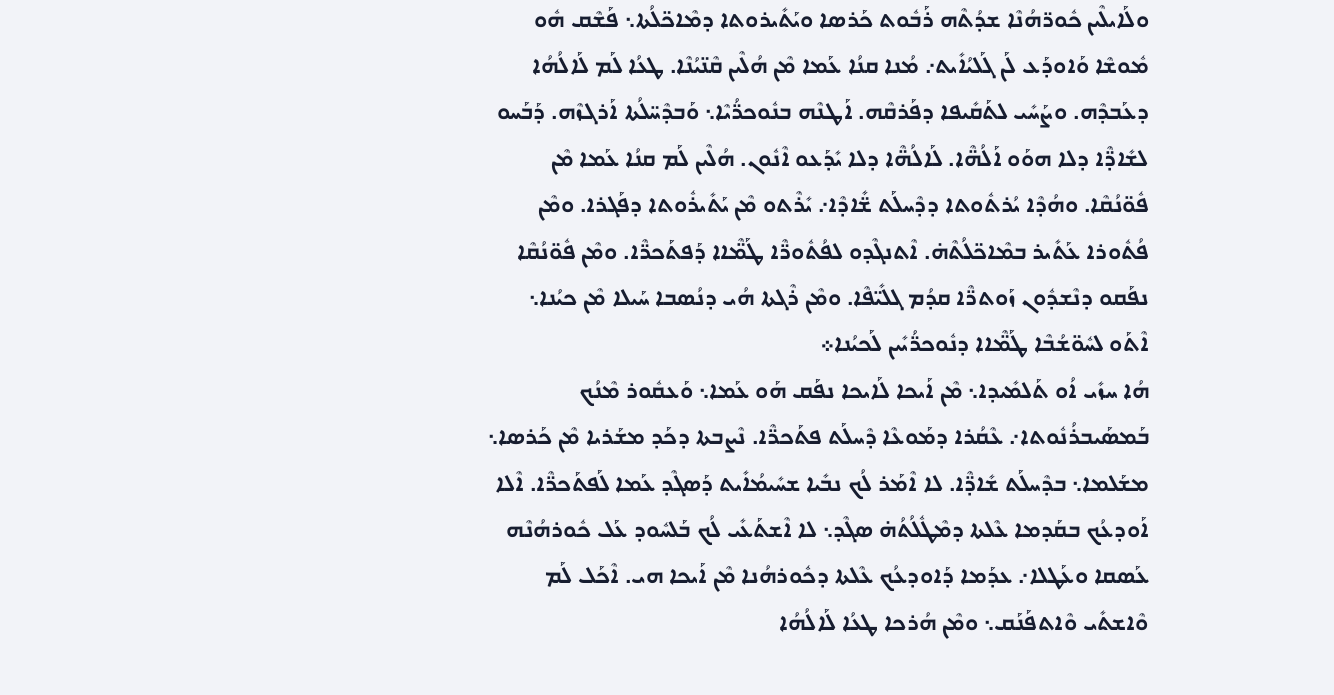ܘܠܰܐܝܠܶܝܢ ܟܽܘܪ̈ܗܳܢܶܐ ܫܕܳܬܶܗ ܪܰܒܽܘܬ ܟܰܪܣܐ ܘܝܰܬܺܝܪܘܬܐ ܕܡܶܐܟ̈ܠܳܬܐ܆ ܦܰܫܶܩ ܗܽܘ ܡܽܘܫܶܐ ܘܰܐܘܕܰܥ ܠܰܢ ܓܰܠܝܳܐܺܝܬ܇ ܡܳܢܐ ܩܢܳܐ ܥܰܡܐ ܡܶܢ ܗܳܠܶܝܢ ܩܶܢ̈ܝܳܢܶܐ. ܛܥܳܐ ܠܰܡ ܠܰܐܠܳܗܳܐ ܕܥܰܒܕܶܗ. ܘܨܰܚܺܝ ܠܬܰܩܺܝܦܐ ܕܦܰܪܩܶܗ. ܐܰܛܢܶܗ ܒܢܽܘܟܪ̈ܳܝܶܐ܆ ܘܰܒܕܶܚ̈ܠܳܬܐ ܐܰܪܓܙܶܗ. ܕܰܒܰܚܘ ܠܫܺܐܕ̈ܶܐ ܕܠܐ ܗܘܰܘ ܐܰܠܳܗ̈ܶܐ. ܠܰܐܠܳܗ̈ܶܐ ܕܠܐ ܝܺܕܰܥܘ ܐܶܢܽܘܢ. ܗܳܠܶܝܢ ܠܰܡ ܩܢܳܐ ܥܰܡܐ ܡܶܢ ܦܽܘ̈ܢܳܩܶܐ. ܘܗܳܕܶܐ ܝܳܪܬܽܘܬܐ ܕܕܶܚܠܰܬ ܫ̈ܺܐܕܶܐ܇ ܝܺܪܶܬܘ ܡܶܢ ܝܰܬܺܝܪܽܘܬܐ ܕܦܰܓܪܐ. ܘܡܶܢ ܦܳܬܽܘܪܐ ܥܰܬܺܝܪ ܒܡܶܐܟ̈ܠܳܬܶܗ̇. ܐܶܬܢܓܶܕܘ ܠܦܳܬܽܘܪ̈ܶܐ ܛܰܡ̈ܶܐܐ ܕܰܦܬܰܟܪ̈ܶܐ. ܘܡܶܢ ܦܽܘ̈ܢܳܩܶܐ ܢܦܰܩܘ ܕܢܶܫܕܽܘܢ ܙܰܘܬܪ̈ܶܐ ܩܕܳܡ ܓܠܺܝ̈ܦܶܐ. ܘܡܶܢ ܪܶܓܬܐ ܗܳܝ ܕܢܳܣܒܐ ܚܰܝܠܐ ܡܶܢ ܟܝܳܢܐ܆ ܐܶܬܰܘ ܠܚܽܘ̈ܫܳܒܶܐ ܛܰܡ̈ܶܐܐ ܕܢܽܘܟܪ̈ܳܝܺܝܢ ܠܰܟܝܳܢܐ܀
ܗܳܐ ܚܙܺܝ ܐܳܘ ܬܰܠܡܺܝܕܐ܆ ܡܶܢ ܐܰܝܟܐ ܠܰܐܝܟܐ ܢܦܰܩ ܗܰܘ ܥܰܡܐ܆ ܘܰܥܩܽܘܪ ܡܶܢܳܟ ܒܰܡܣܰܝܒܪܳܢܽܘܬܐ܇ ܥܶܩܳܪܐ ܕܡܰܘܥܶܐ ܕܶܚܠܰܬ ܦܬܰܟܪ̈ܶܐ. ܢܶܨܒܬܐ ܕܟܰܕ ܡܫܰܪܝܐ ܡܶܢ ܟܰܪܣܐ܆ ܡܫܰܠܡܐ܆ ܒܕܶܚܠܰܬ ܫܺܐܕ̈ܶܐ. ܠܐ ܐܶܡܰܪ ܠܳܟ ܢܒܺܝܐ ܫܚܺܝܡܳܐܺܝܬ ܕܰܣܓܶܕ ܥܰܡܐ ܠܰܦܬܰܟܪ̈ܶܐ. ܐܶܠܐ ܐܰܘܕܥܳܟ ܒܩܰܕܡܐ ܥܶܠܬܐ ܕܡܶܛܽܠܳܬܳܗ̇ ܣܓܶܕ܆ ܠܐ ܐܶܫܬܰܥܺܝ ܠܳܟ ܒܰܠܚܽܘܕ ܥܰܠ ܟܽܘܪܗܳܢܶܗ ܥܰܣܩܐ ܘܥܰܛܠܐ܇ ܥܕܰܡܐ ܕܰܐܘܕܥܳܟ ܥܶܠܬܐ ܕܟܽܘܪܗܳܢܐ ܡܶܢ ܐܰܝܟܐ ܗܝ. ܐܶܟܰܠ ܠܰܡ ܘܶܐܫܬܺܝ ܘܶܐܬܦܰܢܰܩ܆ ܘܡܶܢ ܗܳܪܟܐ ܛܥܳܐ ܠܰܐܠܳܗܳܐ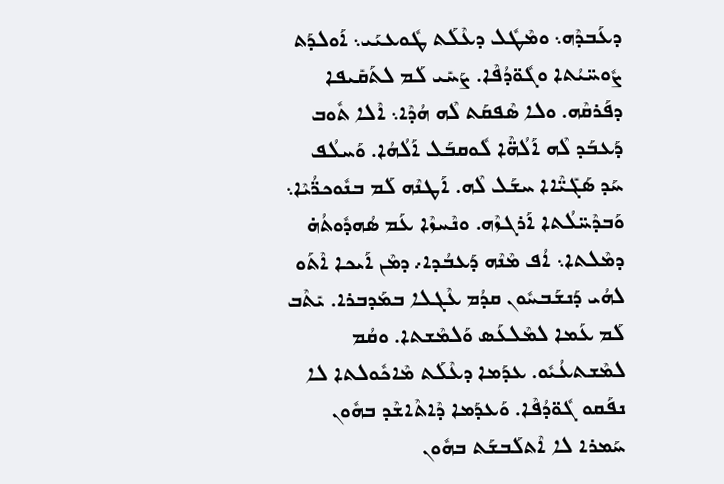ܕܥܰܒܕܶܗ܆ ܘܡܶܛܽܠ ܕܥܶܠܰܬ ܛܽܘܥܝܰܝ܆ ܐܰܘܠܕܰܬ ܨܽܘܚ̈ܝܳܬܐ ܘܓܽܘ̈ܕܳܦܶܐ. ܨܰܚܺܝ ܠܰܡ ܠܬܰܩܺܝܦܐ ܕܦܰܪܩܶܗ. ܘܠܐ ܣܶܦܩܰܬ ܠܶܗ ܗܳܕܶܐ܆ ܐܶܠܐ ܬܽܘܒ ܕܰܥܒܰܕ ܠܶܗ ܐܰܠܳܗ̈ܶܐ ܠܽܘܩܒܰܠ ܐܰܠܳܗܳܐ. ܘܰܚܠܳܦ ܚܰܕ ܣܰܓܺܝ̈ܶܐܐ ܚܫܰܠ ܠܶܗ. ܐܰܛܢܶܗ ܠܰܡ ܒܢܽܘܟܪ̈ܳܝܶܐ܆ ܘܰܒܕܶܚ̈ܠܳܬܐ ܐܰܪܓܙܶܗ. ܘܢܶܚܙܶܐ ܥܰܡ ܣܳܗܕܽܘܬܳܗ̇ ܕܡܶܠܬܐ܆ ܐܳܦ ܡܶܢܶܗ ܕܰܥܒܳܕܐ܇ ܕܡܶܢ ܐܰܝܟܐ ܐܶܬܰܘ ܠܗܳܝ ܕܰܢܫܰܒܚܽܘܢ ܩܕܳܡ ܥܶܓܠܐ ܒܡܰܕܒܪܐ. ܝܺܬܶܒ ܠܰܡ ܥܰܡܐ ܠܡܶܠܥܰܣ ܘܰܠܡܶܫܬܐ. ܘܩܳܡ ܠܡܶܫܬܥܳܝܽܘ. ܥܕܰܡܐ ܕܥܶܠܰܬ ܡܶܐܟܽܘܠܬܐ ܠܐ ܢܦܰܩܘ ܓܽܘ̈ܕܳܦܶܐ. ܘܰܥܕܰܡܐ ܕܶܐܬܶܐܫܶܕ ܒܗܽܘܢ ܚܰܡܪܐ ܠܐ ܐܶܬܠܰܒܫܰܬ ܒܗܽܘܢ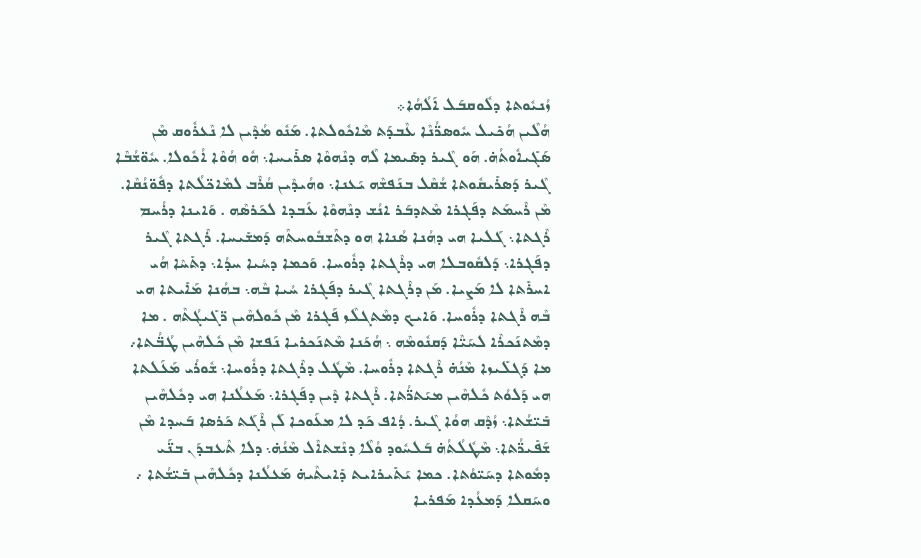ܙܳܢܝܽܘܬܐ ܕܠܽܘܩܒܰܠ ܐܰܠܳܗܳܐ܀
ܗܳܠܶܝܢ ܗܳܟܺܝܠ ܚܽܘܣܪ̈ܳܢܶܐ ܥܶܒܕܰܬ ܡܶܐܟܽܘܠܬܐ. ܡܰܢܽܘ ܡܳܕܶܝܢ ܠܐ ܢܶܥܪܽܘܩ ܡܶܢ ܣܰܓܺܝܐܽܘܬܳܗ̇. ܗܰܘ ܓܶܝܪ ܕܣܺܝܡܐ ܠܶܗ ܕܢܶܗܘܶܐ ܣܪܺܝܚܐ܆ ܗܽܘ ܗܳܘܶܐ ܐܳܟܽܘܠܐ. ܚܽܘ̈ܫܳܒܶܐ ܓܶܝܪ ܕܰܣܪܺܝܩܽܘܬܐ ܫܳܩܶܠ ܒܢܰܦܫܶܗ ܝܰܥܢܐ܆ ܘܗܳܝܕܶܝܢ ܩܳܪܶܒ ܠܡܶܐܟ̈ܠܳܬܐ ܕܦܽܘ̈ܢܳܩܶܐ. ܡܶܢ ܪܶܚܡܰܬ ܕܦܰܓܪܐ ܡܶܬܕܒܰܪ ܐܢܳܫ ܕܢܶܗܘܶܐ ܥܰܒܕܐ ܠܟܰܪܣܶܗ . ܘܰܐܝܢܐ ܕܪܳܚܡ ܪܶܓܬܐ܆ ܓܰܠܝܐ ܗܝ ܕܗܳܢܐ ܣܳܢܐܐ ܗܘ ܕܬܶܫܒܽܘܚܬܶܗ ܕܰܡܫܺܝܚܐ. ܪܶܓܬܐ ܓܶܝܪ ܕܦܰܓܪܐ܆ ܕܰܠܩܽܘܒܠܐ ܗܝ ܕܪܶܓܬܐ ܕܪܽܘܚܐ. ܘܰܟܡܐ ܕܚܳܝܐ ܚܕܳܐ܆ ܕܬܺܚܶܐ ܗܳܝ ܐܚܪܺܬܐ ܠܐ ܡܰܨܝܐ. ܡܰܢ ܕܪܶܓܬܐ ܓܶܝܪ ܕܦܰܓܪܐ ܚܳܝܐ ܒܶܗ܆ ܒܗܳܢܐ ܡܰܐܺܝܬܐ ܗܝ ܒܶܗ ܪܶܓܬܐ ܕܪܽܘܚܐ. ܘܰܐܝܟ ܕܡܶܬܓܠܶܙ ܦܰܓܪܐ ܡܶܢ ܟܽܘܠܗܶܝܢ ܪ̈ܓܺܝܓܳܬܶܗ . ܡܐ ܕܡܶܬܢܰܟܪܶܐ ܠܚܰܝ̈ܶܐ ܕܰܩܢܽܘܡܶܗ ܆ ܗܳܟܰܢܐ ܡܶܬܢܰܟܪܝܐ ܢܰܦܫܐ ܡܶܢ ܟܽܠܗܶܝܢ ܛܳܒ̈ܳܬܐ܇ ܡܐ ܕܰܓܠܺܝܙܐ ܡܶܢܳܗ̇ ܪܶܓܬܐ ܕܪܽܘܚܐ. ܡܶܛܽܠ ܕܪܶܓܬܐ ܕܪܽܘܚܐ܆ ܫܽܘܪܳܝ ܡܰܥܰܠܬܐ ܗܝ ܕܰܠܘܳܬ ܟܽܠܗܶܝܢ ܡܝܰܬܪ̈ܳܬܐ. ܪܶܓܬܐ ܕܶܝܢ ܕܦܰܓܪܐ܆ ܡܰܥܠܳܢܐ ܗܝ ܕܟܽܠܗܶܝܢ ܒܺܝ̈ܫܳܬܐ܆ ܙܳܕܶܩ ܗܘܳܐ ܓܶܝܪ. ܕܳܐܦ ܟܰܕ ܠܐ ܡܥܰܘܟܐ ܠܰܢ ܪܶܓܰܬ ܟܰܪܣܐ ܒܰܚܕܐ ܡܶܢ ܫܰܦܺܝܪ̈ܳܬܐ܆ ܡܶܛܽܠܳܬܳܗ̇ ܒܰܠܚܽܘܕ ܘܳܠܶܐ ܕܢܶܫܬܐܶܠ ܡܶܢܳܗ̇܆ ܕܠܐ ܬܶܥܒܕܰܢ ܒܢ̈ܰܝ ܕܡܽܘܬܐ ܕܚܰܝ̈ܘܳܬܐ. ܟܡܐ ܝܰܬܺܝܪܐܝܬ ܕܺܐܝܬܶܝܗ̇ ܡܰܥܠܳܢܐ ܕܟܽܠܗܶܝܢ ܒܺܝ̈ܫܳܬܐ ܇ ܘܚܰܩܠܐ ܕܰܡܥܳܕܐ ܡܰܦܪܝܐ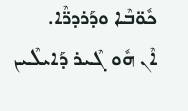ܟܽܘ̈ܒܶܐ ܘܕܰܪܕܖ̈ܶܐ.
ܐܶܢ ܗܽܘ ܓܶܝܪ ܕܰܐܝܠܶܝܢ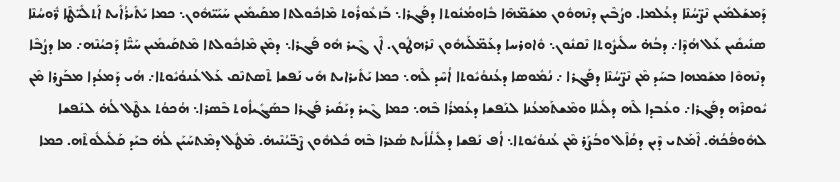ܕܰܡܫܰܠܡܺܝܢ ܢܶܨ̈ܚܳܢܶܐ ܕܥܳܠܡܐ. ܘܨܳܒܶܝܢ ܕܢܶܗܘܽܘܢ ܡܫܰܡ̈ܗܶܐ ܒܽܐܘܡܳܢܽܘܬܐ ܕܦܰܓܪܐ܆ ܒܰܙܥܽܘܪܽܘܬ ܡܶܐܟܽܘܠܬܐ ܡܩܰܝܡܺܝܢ ܚܰܝܰܝ̈ܗܽܘܢ܆ ܟܡܐ ܝܰܬܺܝܪܳܐܺܝܬ ܐܰܬܠܺܝ̈ܛܶܐ ܪ̈ܽܘܚܳܢܶܐ ܣܢܺܝܩܺܝܢ ܥܰܠ ܗܳܕܶܐ܇ ܕܒܳܗ̇ ܚܠܺܝܨܽܘܬܐ ܢܶܩܢܽܘܢ܆ ܘܽܐܘܪܚܐ ܕܥܰܡ̈ܠܰܝܗܽܘܢ ܢܶܪܗܛܽܘܢ. ܐܶܢ ܓܶܝܪ ܗܽܘ ܦܰܓܪܐ܆ ܕܡܶܢ ܡܶܐܟܽܘܠܬܐ ܡܶܬܩܰܝܡܺܝܢ ܚܰܝ̈ܶܐ ܕܰܟܝܳܢܶܗ܇ ܡܐ ܕܨܳܒܶܐ ܕܢܶܗܘܶܐ ܡܫܰܡܗܐ ܒܚܰܕ ܡܶܢ ܢܶܨ̈ܚܳܢܶܐ ܕܦܰܓܪܐ ܇ ܢܳܡܽܘܣܐ ܕܥܳܢܘܳܝܽܘܬܐ ܐܳܚܶܕ ܠܶܗ܆ ܟܡܐ ܝܰܬܺܝܪܐܝܬ ܗܺܝ ܢܰܦܫܐ ܬܶܣܬܢܶܩ ܥܰܠ ܥܳܢܘܳܝܽܘܬܐ܇ ܗܳܝ ܕܰܡܥܳܕܐ ܡܒܰܨܪܐ ܡܶܢ ܝܽܘܩܪܶܗ ܕܦܰܓܪܐ܇ ܘܥܳܒܕܐ ܠܶܗ ܕܠܺܝܠܐ ܘܡܶܫܬܰܡܥܳܢܐ ܠܢܰܦܫܐ ܕܥܳܡܪܳܐ ܒܶܗ܆ ܟܡܐ ܓܶܝܪ ܕܝܰܩܺܝܪ ܦܰܓܪܐ ܒܣܰܓܺܝܐܽܘܬ ܒܶܣܪܐ܆ ܗܳܟܘܳܬ ܥܛܶܠ ܠܳܗ̇ ܠܢܰܦܫܐ ܠܗܽܘܦܳܟܳܗ̇. ܐܶܡܰܬܝ ܕܶܝܢ ܕܩܳܐܶܠ ܘܒܳܨܰܪ ܡܶܢ ܥܳܢܘܳܝܽܘܬܐ܆ ܐܳܦ ܢܰܦܫܐ ܕܠܺܝܠܳܐܺܝܬ ܣܳܥܪܐ ܒܶܗ ܟܽܠܗܽܘܢ ܨܶܒ̈ܝܳܢܶܝܗ̇. ܡܶܛܽܠ ܕܡܶܬܚܰܝܰܢ ܠܳܗ̇ ܒܝܰܕ ܩܰܠܺܝܠܽܘܬܶܗ. ܟܡܐ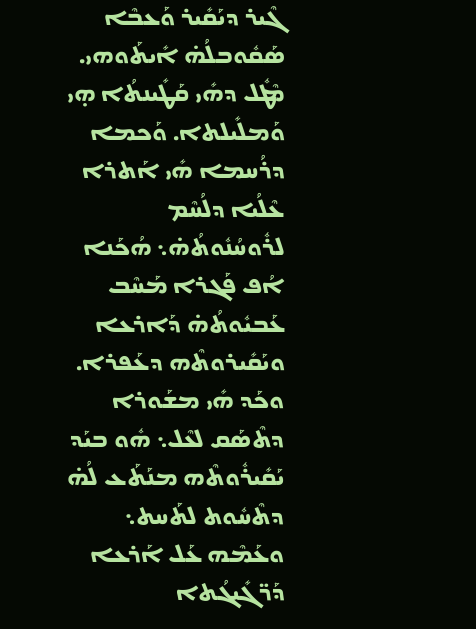ܓܶܝܪ ܕܝܰܩܺܝܪ ܘܰܥܒܶܐ ܣܰܩܽܘܒܠܳܗ̇ ܐܺܝܬܰܘܗܝ. ܡܶܛܽܠ ܕܗܺܝ ܩܰܛܺܝܢܬܳܐ ܗ̣ܝ ܘܰܡܠܺܝܠܬܐ. ܘܰܟܡܐ ܕܪܳܚܡܐ ܗܺܝ ܐܰܬܪܐ ܥܶܠܳܝܐ ܕܠܳܚܶܡ ܠܪܽܘܚܳܢܽܘܬܳܗ̇܆ ܗܳܟܰܢܐ ܐܳܦ ܦܰܓܪܐ ܡܰܚܶܒ ܥܰܒܝܽܘܬܳܗ̇ ܕܰܐܪܥܐ ܘܝܰܩܺܝܪܘܬܶܗ ܕܥܰܦܪܐ. ܘܟܰܕ ܗܺܝ ܡܫܰܘܪܐ ܕܬܶܣܰܩ ܠܥܶܠ܆ ܗܽܘ ܒܝܰܕ ܝܰܩܺܝܪܽܘܬܶܗ ܡܢܰܬܰܥ ܠܳܗ̇ ܕܬܶܚܽܘܬ ܠܬܰܚܬ܆ ܘܥܰܡܶܗ ܥܰܠ ܐܰܪܥܐ ܕܰܖ̈ܓܺܝܓܳܬܐ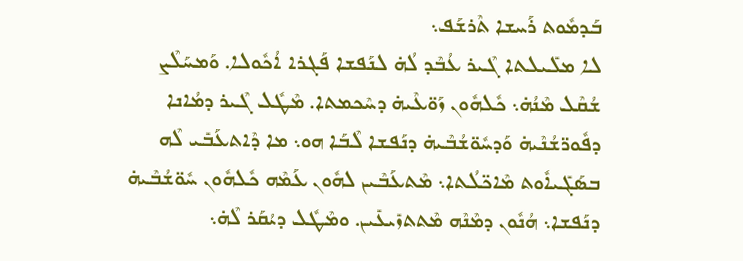ܒܰܕܡܽܘܬ ܪܰܚܫܐ ܬܶܪܫܰܦ܆
ܠܐ ܡܠܺܝܠܬܐ ܓܶܝܪ ܥܳܒܶܕ ܠܳܗ̇ ܠܢܰܦܫܐ ܦܰܓܪܐ ܐܳܟܽܘܠܐ. ܘܰܡܚܰܠܶܨ ܫܳܩܶܠ ܡܶܢܳܗ̇܆ ܟܽܠܗܽܘܢ ܙܰܘ̈ܥܶܝܗ̇ ܕܚܶܟܡܬܐ. ܡܶܛܽܠ ܓܶܝܪ ܕܡܳܐܢܐ ܕܦܽܘܪ̈ܫܳܢܶܝܗ̇ ܘܰܕܚܽܘ̈ܫܳܒܶܝܗ̇ ܕܢܰܦܫܐ ܠܶܒܰܐ ܗܘ܆ ܡܐ ܕܶܐܬܥܰܒܺܝ ܠܶܗ ܒܣܰܓܺܝܐܽܘܬ ܡܶܐܟ̈ܠܳܬܐ܆ ܡܶܬܥܰܒܶܝܢ ܠܗܽܘܢ ܥܰܡܶܗ ܟܽܠܗܽܘܢ ܚܽܘ̈ܫܳܒܶܝܗ̇ ܕܢܰܦܫܐ܆ ܗܳܢܽܘܢ ܕܡܶܢܶܗ ܡܶܬܬܙܺܝܥܺܝܢ. ܘܡܶܛܽܠ ܕܝܳܩܰܪ ܠܶܗ̇܆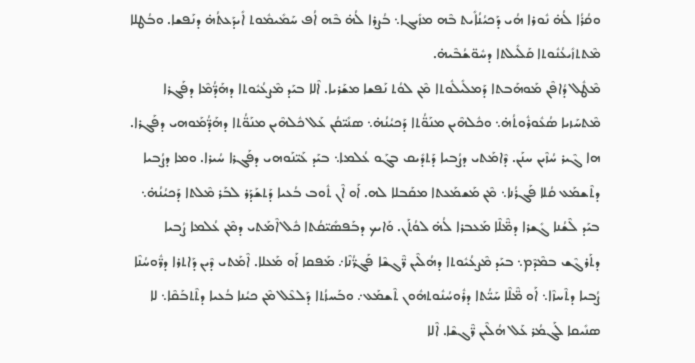ܘܩܳܪܳܐ ܠܳܗ̇ ܢܽܘܪܐ ܗܳܝ ܕܰܟܝܳܢܳܐܺܝܬ ܒܶܗ ܡܙܺܝܓܐ܆ ܒܳܨܪܐ ܠܳܗ̇ ܒܶܗ ܐܳܦ ܚܰܡܺܝܡܽܘܬ ܐܺܝܕܰܥܬܳܗ̇ ܕܢܰܦܫܐ. ܘܒܳܛܠܐ ܡܶܬܬܙܺܝܥܳܢܽܘܬܐ ܩܰܠܺܝܠܬܐ ܕܚܽܘ̈ܫܳܒܶܝܗ̇.
ܡܶܛܽܠ ܕܳܐܦܶܢ ܡܰܘܗܰܒܬܐ ܕܰܡܠܺܝܠܽܘܬܐ ܡܶܢ ܠܘܳܬ ܢܰܦܫܐ ܡܫܰܪܝܐ. ܐܶܠܐ ܒܝܰܕ ܡܶܨܥܳܝܽܘܬܐ ܕܗܰܕ̈ܳܡܶܐ ܕܦܰܓܪܐ ܡܶܬܚܰܙܝܐ ܣܳܥܽܘܪܽܘܬܳܗ̇܆ ܘܟܽܠܗܶܝܢ ܡܢܰܘ̈ܳܬܐ ܕܰܟܝܳܢܳܗ̇܆ ܣܢܺܝ̈ܩܳܢ ܥܰܠ ܟܽܠܗܶܝܢ ܡܢܰܘ̈ܳܬܐ ܕܗܰܕ̈ܳܡܰܘܗܝ ܕܦܰܓܪܐ. ܗܐ ܓܶܝܪ ܚܳܙܶܝܢ ܚܢܰܢ. ܕܶܐܡܰܬܝ ܕܨܳܒܝܐ ܕܰܬܕܺܝܩ ܒܓܰܘ ܥܳܠܡܐ܆ ܒܝܰܕ ܥܰܝ̈ܢܰܘܗܝ ܕܦܰܓܪܐ ܚܳܝܪܐ. ܘܡܐ ܕܨܳܒܝܐ ܕܬܶܫܡܰܥ ܩܳܠܐ ܦܰܓܪܳܢܐ܆ ܡܶܢ ܡܰܫܡܰܥܬܐ ܡܩܰܒܠܐ ܠܗ. ܐܰܘ ܐܶܢ ܬܽܘܒ ܒܳܥܝܐ ܕܰܬܫܰܕܰܪ ܠܒܰܪ ܡܶܠܬܐ ܕܰܟܝܳܢܳܗ̇܆ ܒܝܰܕ ܠܶܫܳܢܐ ܓܺܫܪܐ ܕܡ̈ܶܠܶܐ ܡܰܥܒܪܐ ܠܳܗ̇ ܠܘܳܬܰܢ. ܘܰܐܝܟ ܕܒܰܦܣܺܝ̈ܩܳܬܐ ܟܽܠ ܐܶܡܰܬܝ ܕܡܶܢ ܥܳܠܡܐ ܨܳܒܝܐ ܕܬܰܪܓܶܫ ܒܡܶܕܶܡ܆ ܒܝܰܕ ܡܶܨܥܳܝܽܘܬܐ ܕܗܳܠܶܝܢ ܪ̈ܶܓܫܶܐ ܦܰܓܪ̈ܳܢܶܐ܇ ܡܰܦܩܐ ܐܰܘ ܡܰܥܠܐ. ܐܶܡܰܬܝ ܕܶܝܢ ܕܰܐܬܪܐ ܕܪ̈ܽܘܚܳܢܶܐ ܨܳܒܝܐ ܕܬܶܚܙܶܐ܆ ܐܰܘ ܡ̈ܶܠܶܐ ܚܰܝ̈ܳܬܐ ܕܪܽܘܚܳܢܽܘܬܗܽܘܢ ܬܶܫܡܰܥ܇ ܘܒܰܚܙܳܬܐ ܕܰܠܥܶܠ ܡܶܢ ܟܝܳܢܐ ܒܳܥܝܐ ܕܬܶܬܒܰܩܶܐ܆ ܠܐ ܣܢܺܝܩܐ ܠܰܓܡܳܪ ܥܰܠ ܗܳܠܶܝܢ ܪ̈ܶܓܫܶܐ. ܐܶܠܐ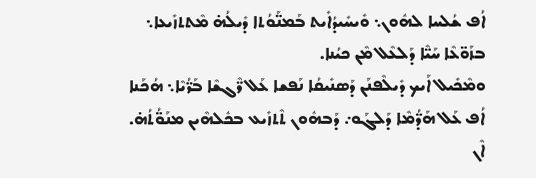ܐܳܦ ܫܳܠܚܐ ܠܗܽܘܢ܆ ܘܺܝܚܺܝܕܳܐܺܝܬ ܒܰܡܢ̈ܰܘܳܬܐ ܕܺܝܠܳܗ̇ ܡܶܬܬܙܺܝܥܐ܆ ܒܙܰܘ̈ܥܶܐ ܚܰܝ̈ܶܐ ܕܰܠܥܶܠ ܡܶܢ ܟܝܳܢܐ.
ܘܡܶܟܺܝܠ ܐܰܝܟ ܕܺܝܠܶܦܢܰܢ ܕܰܣܢܺܝܩܳܐ ܢܰܦܫܐ ܥܰܠ ܪ̈ܶܓܫܶܐ ܒܰܪ̈ܳܝܶܐ܆ ܗܳܟܰܢܐ ܐܳܦ ܥܰܠ ܗܰܕ̈ܳܡܶܐ ܕܰܠܓܰܘ܇ ܕܰܒܗܽܘܢ ܬܶܬܙܺܝܥ ܒܟܽܠܗܶܝܢ ܡܢܰܘ̈ܳܬܳܗ̇. ܐܶܢ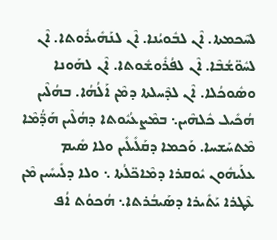ܠܚܶܟܡܬܐ. ܐܶܢ ܠܒܽܘܝܳܢܐ. ܐܶܢ ܠܢܰܗܺܝܪܽܘܬܐ. ܐܶܢ ܠܚܽܘ̈ܫܳܒܶܐ. ܐܶܢ ܠܦܳܪܽܘܫܽܘܬܐ. ܐܶܢ ܠܗܰܘܢܐ ܘܣܽܘܟܳܠܐ. ܐܶܢ ܠܕܶܚܠܬܐ ܕܡܶܢ ܐܰܠܳܗܳܐ. ܒܗܳܠܶܝܢ ܗܳܟܺܝܠ ܟܽܠܗܶܝܢ܆ ܒܡܶܨܥܳܝܽܘܬܐ ܕܗܳܠܶܝܢ ܗܰܕ̈ܳܡܶܐ ܡܶܬܚܰܫܚܐ. ܘܰܟܡܐ ܕܩܰܠܺܝܠܺܝܢ ܘܠܐ ܣܺܝܡ ܥܠܰܝܗܽܘܢ ܝܽܘܩܪܐ ܕܡܶܐܟ̈ܠܳܬܐ ܆ ܘܠܐ ܕܠܺܝܚܺܝܢ ܡܶܢ ܥܶܛܪܐ ܝܰܬܺܝܪܐ ܕܣܰܝܒܳܪܬܐ܆ ܗܳܟܘܳܬ ܐܳܦ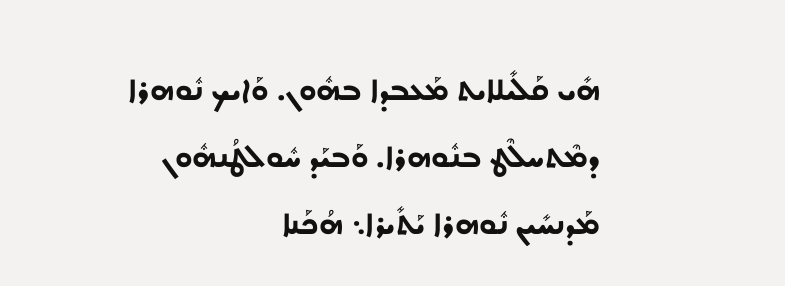ܗܺܝ ܩܰܠܺܝܠܐܝܬ ܡܰܥܒܕܐ ܒܗܽܘܢ. ܘܰܐܝܟ ܢܽܘܗܪܐ ܕܡܶܬܚܠܶܛ ܒܢܽܘܗܪܐ. ܘܰܒܝܰܕ ܚܽܘܠܛܳܢܗܽܘܢ ܡܰܕܢܚܺܝܢ ܢܽܘܗܪܐ ܝܰܬܺܝܪܐ܆ ܗܳܟܰܢܐ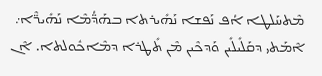ܡܶܬܚܰܠܛܐ ܐܳܦ ܢܰܦܫܐ ܢܰܗܺܝܪܬܐ ܒܗܰܕ̈ܳܡܶܐ ܢܰܗܺܝܪ̈ܶܐ܇ ܐܶܡܰܬܝ ܕܩܰܠܺܝܠܺܝܢ ܘܰܕܟܶܝܢ ܡܶܢ ܬܺܛܪܐ ܕܡܶܐܟܽܘܠܬܐ. ܐܶܢ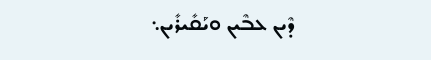ܕܶܝܢ ܥܒܶܝܢ ܘܝܰܩܺܝܪܺܝܢ܆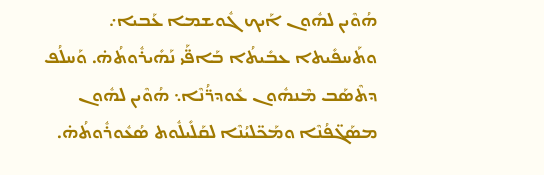ܗܳܘܶܝܢ ܠܗܽܘܢ ܐܰܝܟ ܓܽܘܫܡܐ ܥܰܒܝܐ܇ ܘܬܰܚܦܺܝܬܐ ܥܒܺܝܬܳܐ ܒܰܐܦ̈ܰܝ ܢܰܗܺܝܪܽܘܬܳܗ̇. ܘܰܚܠܳܦ ܕܬܶܣܰܒ ܡܶܢܗܽܘܢ ܥܽܘܕܪ̈ܳܢܶܐ܆ ܗܳܘܶܝܢ ܠܗܽܘܢ ܡܣܰܓ̈ܦܳܢܶܐ ܘܡܰܟ̈ܠܝܳܢܶܐ ܠܩܰܠܺܝܠܽܘܬ ܣܳܥܽܘܪܽܘܬܳܗ̇.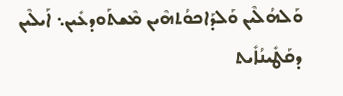ܘܰܠܗܳܠܶܝܢ ܘܰܠܕܰܐܟܘܳܬܗܶܝܢ ܡܶܫܬܰܘܕܥܺܝܢ܆ ܐܰܝܠܶܝܢ ܕܩܰܛܺܝܢܳܐܺܝܬ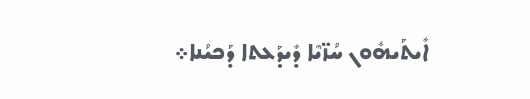ܐܺܝܬܰܝܗܽܘܢ ܚܳܙ̈ܝܶܐ ܕܺܝܕܰܥܬܐ ܕܰܟܝܳܢܐ܀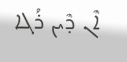ܐܶܢ ܕܶܝܢ ܪܳܓܐ